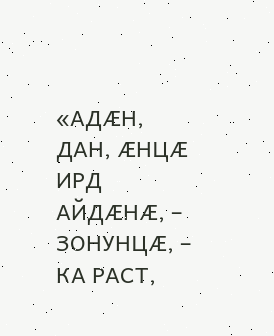«АДӔН, ДАН, ӔНЦӔ ИРД АЙДӔНӔ, – ЗОНУНЦӔ, – КА РАСТ,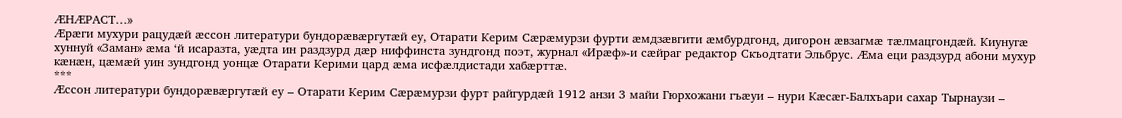ӔНӔРАСТ…»
Æрæги мухури рацудæй æссон литератури бундорæвæргутæй еу, Отарати Керим Сæрæмурзи фурти æмдзæвгити æмбурдгонд, дигорон æвзагмæ тæлмацгондæй. Киунугæ хуннуй «Заман» æма ‘й исаразта, уæдта ин раздзурд дæр ниффинста зундгонд поэт, журнал «Ирæф»-и сæйраг редактор Скъодтати Эльбрус. Æма еци раздзурд абони мухур кæнæн, цæмæй уин зундгонд уонцæ Отарати Керими цард æма исфæлдистади хабæрттæ.
***
Æссон литератури бундорæвæргутæй еу – Отарати Керим Сæрæмурзи фурт райгурдæй 1912 анзи 3 майи Гюрхожани гъæуи – нури Кæсæг-Балхъари сахар Тырнаузи –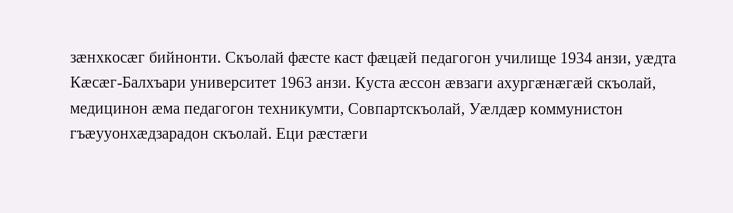зæнхкосæг бийнонти. Скъолай фæсте каст фæцæй педагогон училище 1934 анзи, уæдта Кæсæг-Балхъари университет 1963 анзи. Куста æссон æвзаги ахургæнæгæй скъолай, медицинон æма педагогон техникумти, Совпартскъолай, Уæлдæр коммунистон гъæууонхæдзарадон скъолай. Еци рæстæги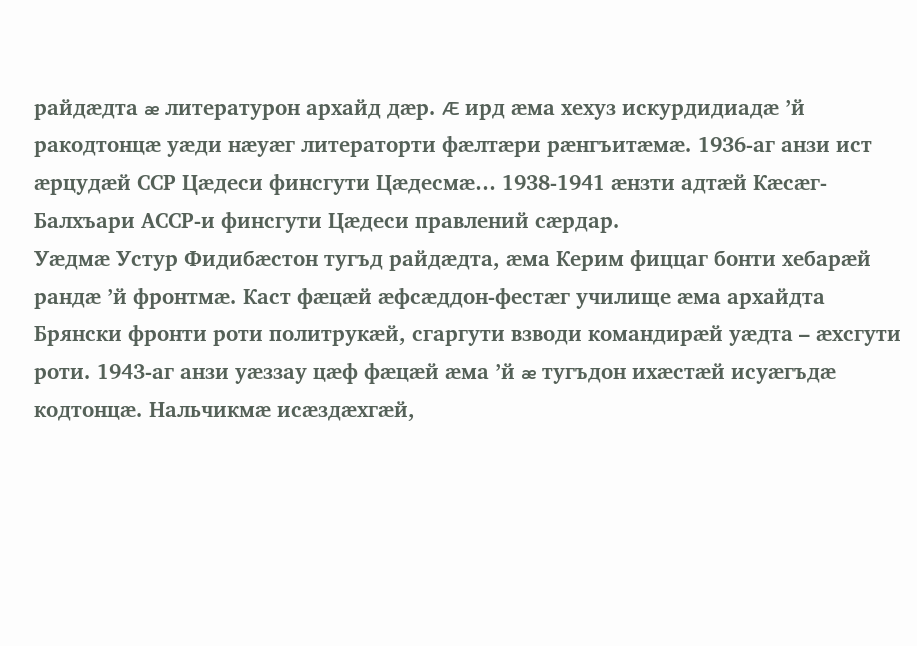райдæдта æ литературон архайд дæр. Æ ирд æма хехуз искурдидиадæ ’й ракодтонцæ уæди нæуæг литераторти фæлтæри рæнгъитæмæ. 1936-аг анзи ист æрцудæй ССР Цæдеси финсгути Цæдесмæ… 1938-1941 æнзти адтæй Кæсæг-Балхъари АССР-и финсгути Цæдеси правлений сæрдар.
Уæдмæ Устур Фидибæстон тугъд райдæдта, æма Керим фиццаг бонти хебарæй рандæ ’й фронтмæ. Каст фæцæй æфсæддон-фестæг училище æма архайдта Брянски фронти роти политрукæй, сгаргути взводи командирæй уæдта – æхсгути роти. 1943-аг анзи уæззау цæф фæцæй æма ’й æ тугъдон ихæстæй исуæгъдæ кодтонцæ. Нальчикмæ исæздæхгæй,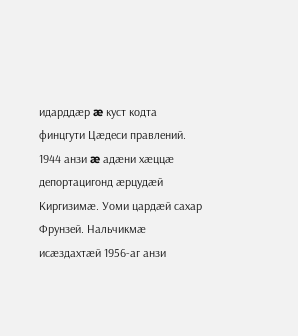идарддæр æ куст кодта финцгути Цæдеси правлений.
1944 анзи æ адæни хæццæ депортацигонд æрцудæй Киргизимæ. Уоми цардæй сахар Фрунзей. Нальчикмæ исæздахтæй 1956-аг анзи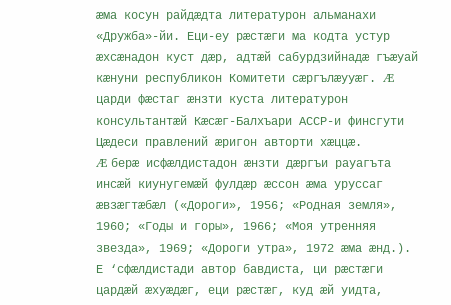æма косун райдæдта литературон альманахи «Дружба»-йи. Еци-еу рæстæги ма кодта устур æхсæнадон куст дæр, адтæй сабурдзийнадæ гъæуай кæнуни республикон Комитети сæргълæууæг. Æ царди фæстаг æнзти куста литературон консультантæй Кæсæг-Балхъари АССР-и финсгути Цæдеси правлений æригон авторти хæццæ.
Æ берæ исфæлдистадон æнзти дæргъи рауагъта инсæй киунугемæй фулдæр æссон æма уруссаг æвзæгтæбæл («Дороги», 1956; «Родная земля», 1960; «Годы и горы», 1966; «Моя утренняя звезда», 1969; «Дороги утра», 1972 æма æнд.).
Е ‘сфæлдистади автор бавдиста, ци рæстæги цардæй æхуæдæг, еци рæстæг, куд æй уидта,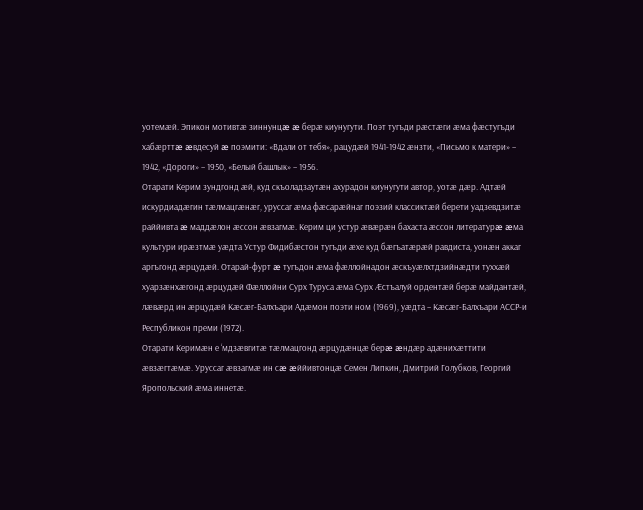уотемæй. Эпикон мотивтæ зиннунцæ æ берæ киунугути. Поэт тугъди рæстæги æма фæстугъди хабæрттæ æвдесуй æ поэмити: «Вдали от тебя», рацудæй 1941-1942 æнзти, «Письмо к матери» – 1942, «Дороги» – 1950, «Белый башлык» – 1956.
Отарати Керим зундгонд æй, куд скъоладзаутæн ахурадон киунугути автор, уотæ дæр. Адтæй искурдиадæгин тæлмацгæнæг, уруссаг æма фæсарæйнаг поэзий классиктæй берети уадзевдзитæ раййивта æ маддæлон æссон æвзагмæ. Керим ци устур æвæрæн бахаста æссон литературæ æма культури ирæзтмæ уæдта Устур Фидибæстон тугъди æхе куд бæгъатæрæй равдиста, уонæн аккаг аргъгонд æрцудæй. Отарай-фурт æ тугъдон æма фæллойнадон æскъуæлхтдзийнæдти туххæй хуарзæнхæгонд æрцудæй Фæллойни Сурх Туруса æма Сурх Æстъалуй ордентæй берæ майдантæй, лæвæрд ин æрцудæй Кæсæг-Балхъари Адæмон поэти ном (1969), уæдта – Кæсæг-Балхъари АССР-и Республикон преми (1972).
Отарати Керимæн е ‘мдзæвгитæ тæлмацгонд æрцудæнцæ берæ æндæр адæнихæттити æвзæгтæмæ. Уруссаг æвзагмæ ин сæ æййивтонцæ Семен Липкин, Дмитрий Голубков, Георгий Яропольский æма иннетæ.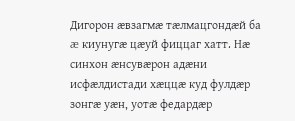Дигорон æвзагмæ тæлмацгондæй ба æ киунугæ цæуй фиццаг хатт. Нæ синхон æнсувæрон адæни исфæлдистади хæццæ куд фулдæр зонгæ уæн, уотæ федардæр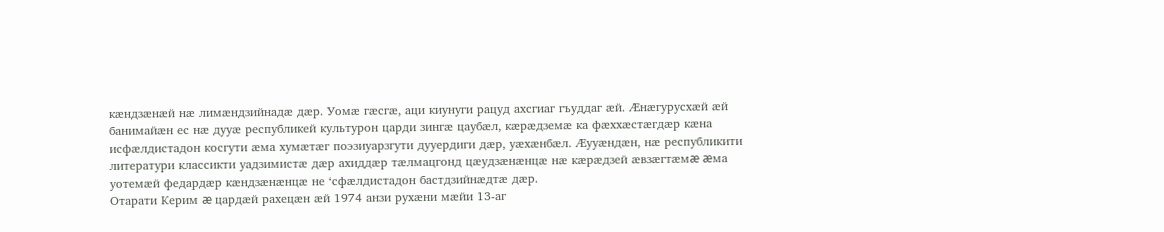кæндзæнæй нæ лимæндзийнадæ дæр. Уомæ гæсгæ, аци киунуги рацуд ахсгиаг гъуддаг æй. Æнæгурусхæй æй банимайæн ес нæ дууæ республикей культурон царди зингæ цаубæл, кæрæдземæ ка фæххæстæгдæр кæна исфæлдистадон косгути æма хумæтæг поэзиуарзгути дууердиги дæр, уæхæнбæл. Æууæндæн, нæ республикити литератури классикти уадзимистæ дæр ахиддæр тæлмацгонд цæудзæнæнцæ нæ кæрæдзей æвзæгтæмæ æма уотемæй федардæр кæндзæнæнцæ не ‘сфæлдистадон бастдзийнæдтæ дæр.
Отарати Керим æ цардæй рахецæн æй 1974 анзи рухæни мæйи 13-аг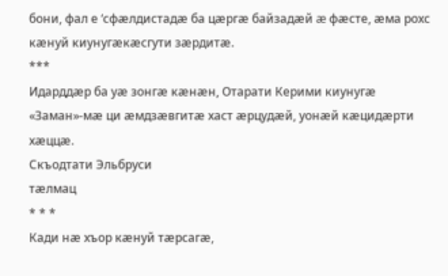бони, фал е ‘сфæлдистадæ ба цæргæ байзадæй æ фæсте, æма рохс кæнуй киунугæкæсгути зæрдитæ.
***
Идарддæр ба уæ зонгæ кæнæн, Отарати Керими киунугæ «Заман»-мæ ци æмдзæвгитæ хаст æрцудæй, уонæй кæцидæрти хæццæ.
Скъодтати Эльбруси
тæлмац
* * *
Кади нæ хъор кæнуй тæрсагæ,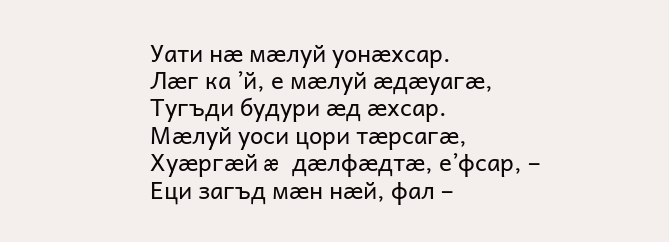Уати нæ мæлуй уонæхсар.
Лæг ка ’й, е мæлуй æдæуагæ,
Тугъди будури æд æхсар.
Мæлуй уоси цори тæрсагæ,
Хуæргæй æ дæлфæдтæ, е’фсар, –
Еци загъд мæн нæй, фал –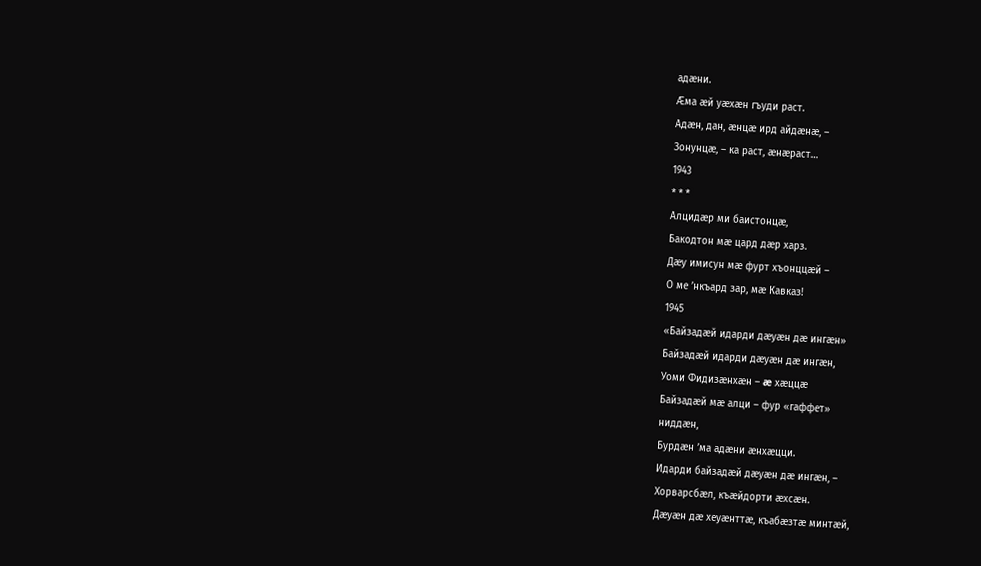адæни.
Æма æй уæхæн гъуди раст.
Адæн, дан, æнцæ ирд айдæнæ, –
Зонунцæ, – ка раст, æнæраст…
1943
* * *
Алцидæр ми баистонцæ,
Бакодтон мæ цард дæр харз.
Дæу имисун мæ фурт хъонццæй –
О ме ’нкъард зар, мæ Кавказ!
1945
«Байзадӕй идарди дӕуӕн дӕ ингӕн»
Байзадæй идарди дæуæн дæ ингæн,
Уоми Фидизæнхæн – æ хæццæ
Байзадæй мæ алци – фур «гаффет»
ниддæн,
Бурдæн ’ма адæни æнхæцци.
Идарди байзадæй дæуæн дæ ингæн, –
Хорварсбæл, къæйдорти æхсæн.
Дæуæн дæ хеуæнттæ, къабæзтæ минтæй,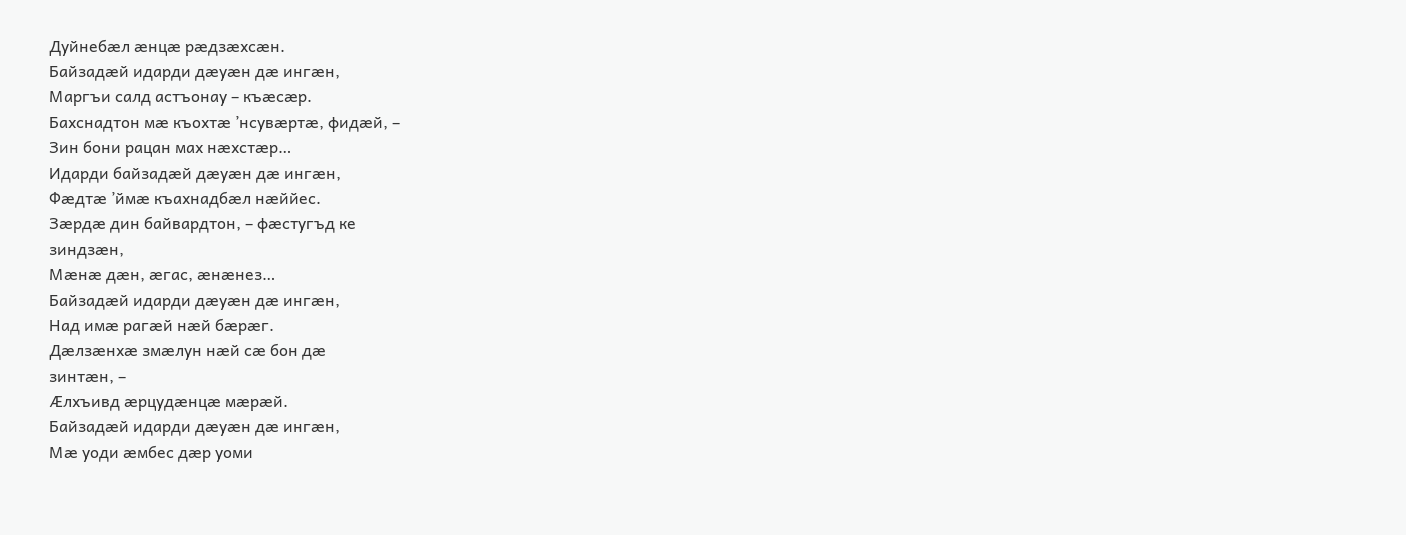Дуйнебæл æнцæ рæдзæхсæн.
Байзадæй идарди дæуæн дæ ингæн,
Маргъи салд астъонау – къæсæр.
Бахснадтон мæ къохтæ ’нсувæртæ, фидæй, –
Зин бони рацан мах нæхстæр…
Идарди байзадæй дæуæн дæ ингæн,
Фæдтæ ’ймæ къахнадбæл нæййес.
Зæрдæ дин байвардтон, – фæстугъд ке
зиндзæн,
Мæнæ дæн, æгас, æнæнез…
Байзадæй идарди дæуæн дæ ингæн,
Над имæ рагæй нæй бæрæг.
Дæлзæнхæ змæлун нæй сæ бон дæ
зинтæн, –
Æлхъивд æрцудæнцæ мæрæй.
Байзадæй идарди дæуæн дæ ингæн,
Мæ уоди æмбес дæр уоми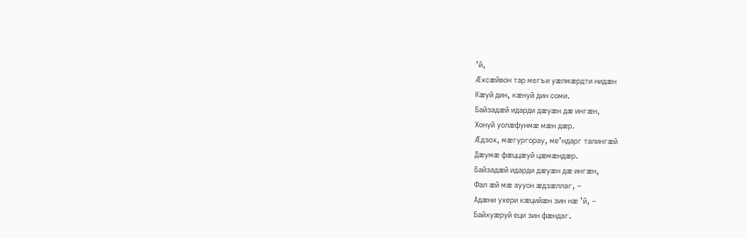’й,
Æхсæйвон тар мегъи уæлмæрдти нидæн
Кæуй дин, кæнуй дин соми.
Байзадæй идарди дæуæн дæ ингæн,
Хонуй уолæфунмæ мæн дæр.
Æдзох, мæгургорау, ме’ндарг талингæй
Дæумæ фæццæуй цæмæндæр.
Байзадæй идарди дæуæн дæ ингæн,
Фал æй мæ аууон æдзæллаг, –
Адæни ухери кæцийæн зин нæ ’й, –
Байхуæруй еци зин фæндаг.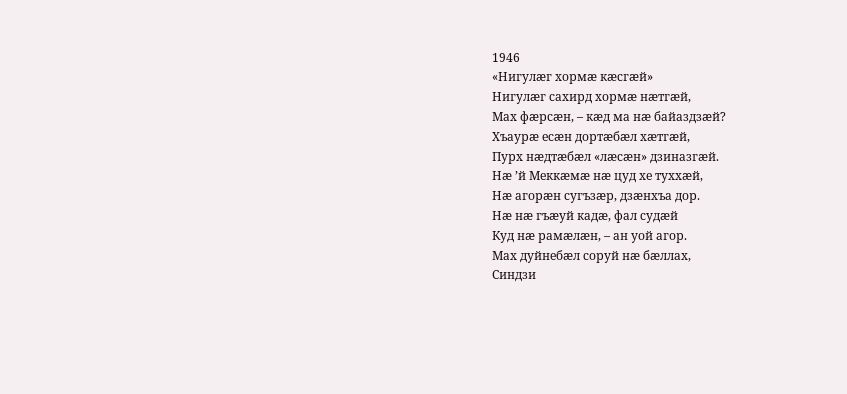1946
«Нигулӕг хормӕ кӕсгӕй»
Нигулæг сахирд хормæ нæтгæй,
Мах фæрсæн, – кæд ма нæ байаздзæй?
Хъаурæ есæн дортæбæл хæтгæй,
Пурх нæдтæбæл «лæсæн» дзиназгæй.
Нæ ’й Меккæмæ нæ цуд хе туххæй,
Нæ агорæн сугъзæр, дзæнхъа дор.
Нæ нæ гъæуй кадæ, фал судæй
Куд нæ рамæлæн, – ан уой агор.
Мах дуйнебæл соруй нæ бæллах,
Синдзи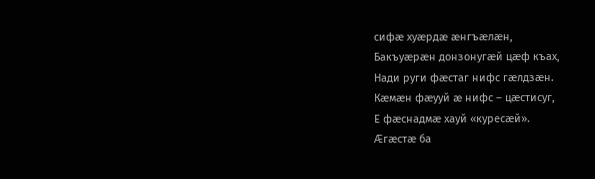сифæ хуæрдæ æнгъæлæн,
Бакъуæрæн донзонугæй цæф къах,
Нади руги фæстаг нифс гæлдзæн.
Кæмæн фæууй æ нифс – цæстисуг,
Е фæснадмæ хауй «куресæй».
Æгæстæ ба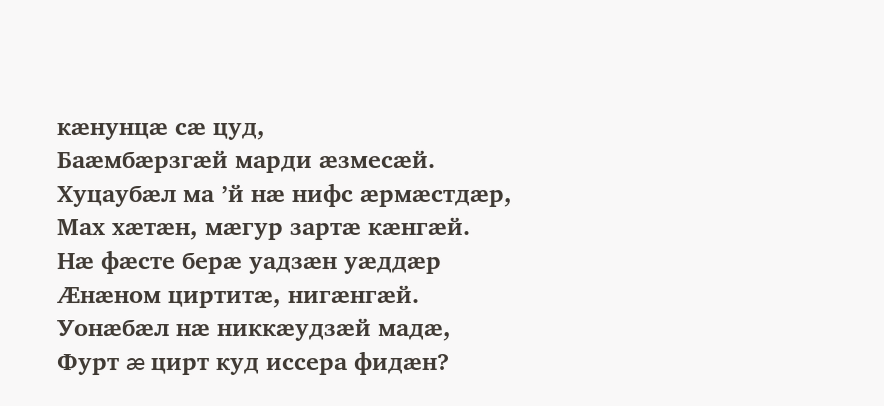кæнунцæ сæ цуд,
Баæмбæрзгæй марди æзмесæй.
Хуцаубæл ма ’й нæ нифс æрмæстдæр,
Мах хæтæн, мæгур зартæ кæнгæй.
Нæ фæсте берæ уадзæн уæддæр
Æнæном циртитæ, нигæнгæй.
Уонæбæл нæ никкæудзæй мадæ,
Фурт æ цирт куд иссера фидæн?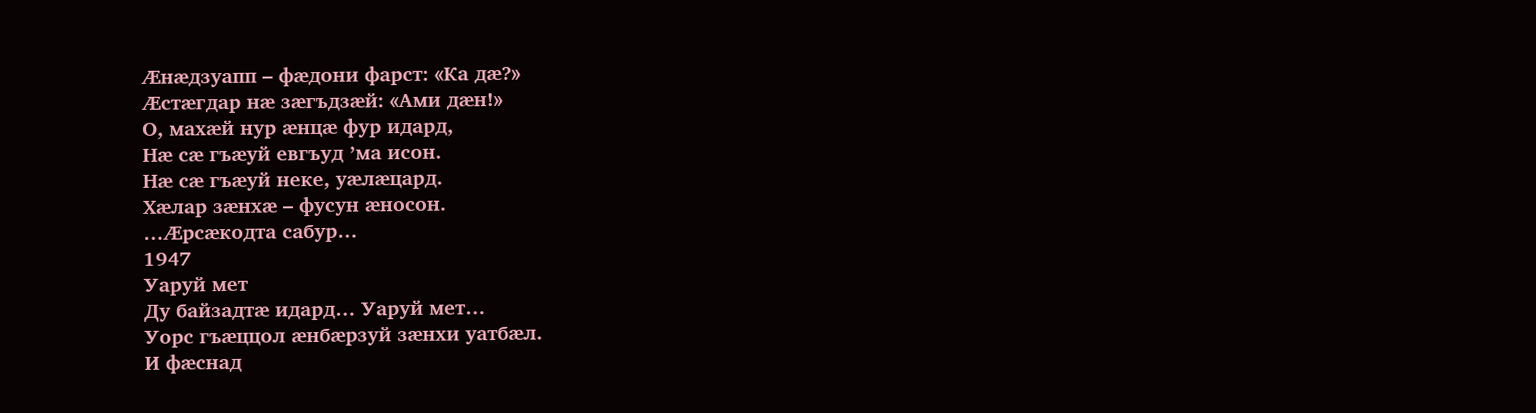Æнæдзуапп – фæдони фарст: «Ка дæ?»
Æстæгдар нæ зæгъдзæй: «Ами дæн!»
О, махæй нур æнцæ фур идард,
Нæ сæ гъæуй евгъуд ’ма исон.
Нæ сæ гъæуй неке, уæлæцард.
Хæлар зæнхæ – фусун æносон.
…Æрсæкодта сабур…
1947
Уаруй мет
Ду байзадтæ идард… Уаруй мет…
Уорс гъæццол æнбæрзуй зæнхи уатбæл.
И фæснад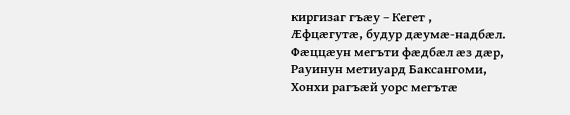киргизаг гъæу – Кегет ,
Æфцæгутæ, будур дæумæ-надбæл.
Фæццæун мегъти фæдбæл æз дæр,
Рауинун метиуард Баксангоми,
Хонхи рагъæй уорс мегътæ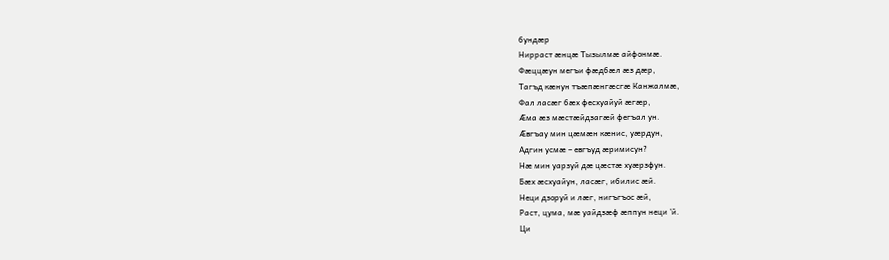бундæр
Нирраст æнцæ Тызылмæ айфонмæ.
Фæццæун мегъи фæдбæл æз дæр,
Тагъд кæнун тъæпæнгæсгæ Канжалмæ,
Фал ласæг бæх фесхуайуй æгæр,
Æма æз мæстæйдзагæй фегъал ун.
Æвгъау мин цæмæн кæнис, уæрдун,
Адгин усмæ – евгъуд æримисун?
Нæ мин уарзуй дæ цæстæ хуæрзфун.
Бæх æсхуайун, ласæг, ибилис æй.
Неци дзоруй и лæг, нигъгъос æй,
Раст, цума, мæ уайдзæф æппун неци ’й.
Ци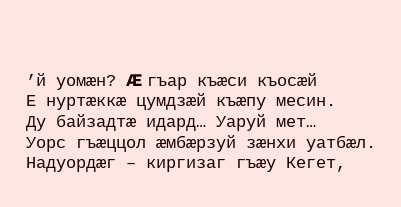’й уомæн? Æ гъар къæси къосæй
Е нуртæккæ цумдзæй къæпу месин.
Ду байзадтæ идард… Уаруй мет…
Уорс гъæццол æмбæрзуй зæнхи уатбæл.
Надуордæг – киргизаг гъæу Кегет,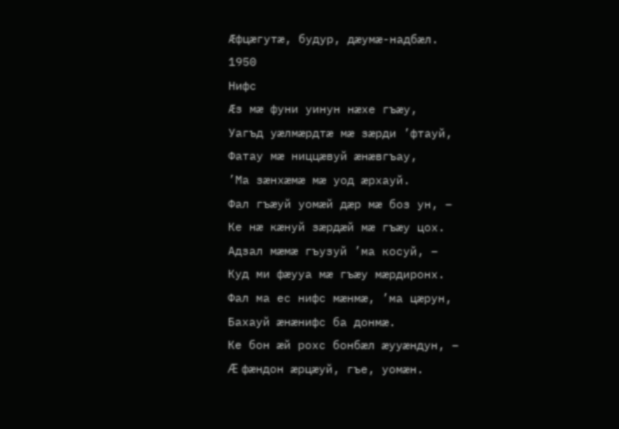Æфцæгутæ, будур, дæумæ-надбæл.
1950
Нифс
Æз мæ фуни уинун нæхе гъæу,
Уагъд уæлмæрдтæ мæ зæрди ’фтауй,
Фатау мæ ниццæвуй æнæвгъау,
’Ма зæнхæмæ мæ уод æрхауй.
Фал гъæуй уомæй дæр мæ боз ун, –
Ке нæ кæнуй зæрдæй мæ гъæу цох.
Адзал мæмæ гъузуй ’ма косуй, –
Куд ми фæууа мæ гъæу мæрдиронх.
Фал ма ес нифс мæнмæ, ’ма цæрун,
Бахауй æнæнифс ба донмæ.
Ке бон æй рохс бонбæл æууæндун, –
Æ фæндон æрцæуй, гъе, уомæн.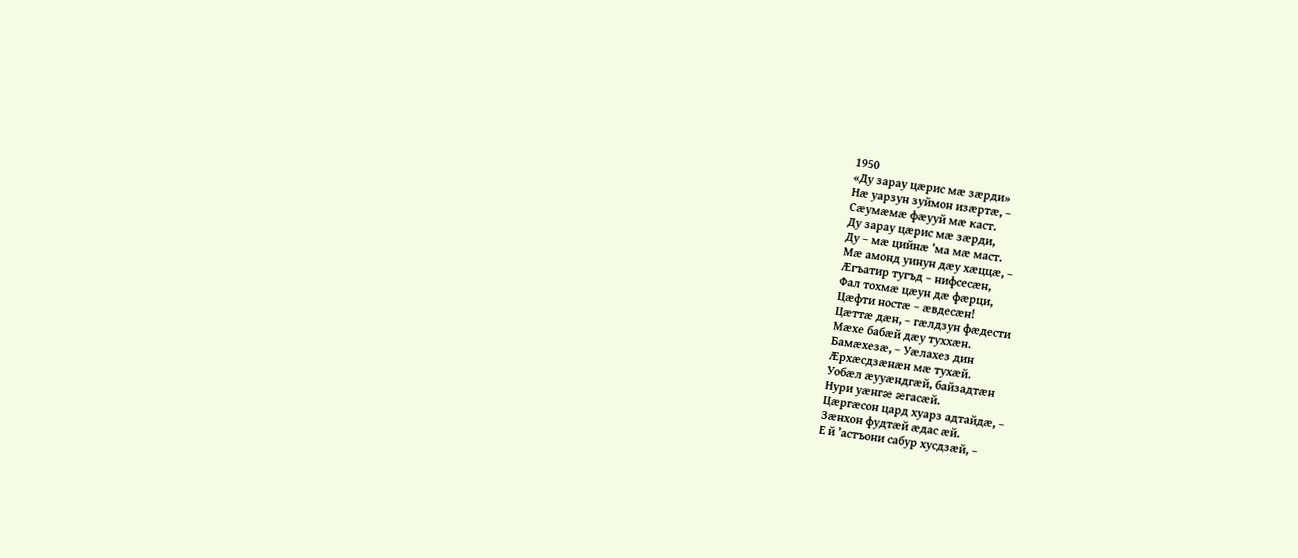1950
«Ду зарау цæрис мæ зæрди»
Нæ уарзун зуймон изæртæ, –
Сæумæмæ фæууй мæ каст.
Ду зарау цæрис мæ зæрди,
Ду – мæ цийнæ ’ма мæ маст.
Мæ амонд уинун дæу хæццæ, –
Æгъатир тугъд – нифсесæн,
Фал тохмæ цæун дæ фæрци,
Цæфти ностæ – æвдесæн!
Цæттæ дæн, – гæлдзун фæдести
Мæхе бабæй дæу туххæн.
Бамæхезæ, – Уæлахез дин
Æрхæсдзæнæн мæ тухæй.
Уобæл æууæндгæй, байзадтæн
Нури уæнгæ æгасæй.
Цæргæсон цард хуарз адтайдæ, –
Зæнхон фудтæй æдас æй.
Е й ’астъони сабур хусдзæй, –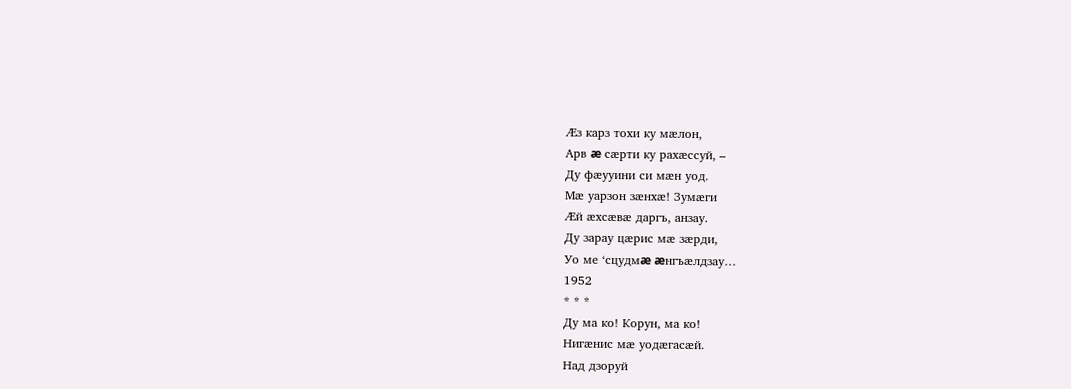Æз карз тохи ку мæлон,
Арв æ сæрти ку рахæссуй, –
Ду фæууини си мæн уод.
Мæ уарзон зæнхæ! Зумæги
Æй æхсæвæ даргъ, анзау.
Ду зарау цæрис мæ зæрди,
Уо ме ‘сцудмæ æнгъæлдзау…
1952
* * *
Ду ма ко! Корун, ма ко!
Нигæнис мæ уодæгасæй.
Над дзоруй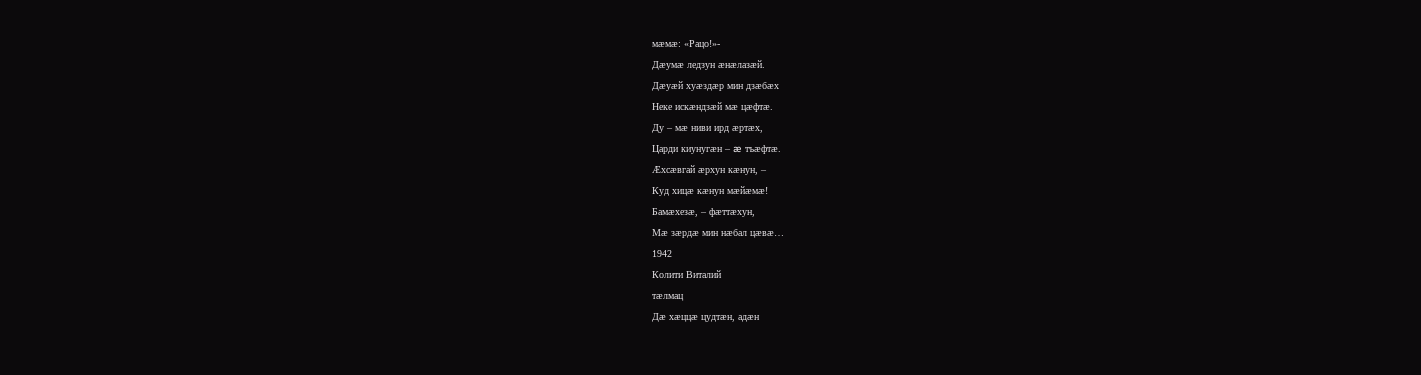мæмæ: «Рацо!»-
Дæумæ ледзун æнæлазæй.
Дæуæй хуæздæр мин дзæбæх
Неке искæндзæй мæ цæфтæ.
Ду – мæ ниви ирд æртæх,
Царди киунугæн – æ тъæфтæ.
Æхсæвгай æрхун кæнун, –
Куд хицæ кæнун мæйæмæ!
Бамæхезæ, – фæттæхун,
Мæ зæрдæ мин нæбал цæвæ…
1942
Колити Виталий
тæлмац
Дӕ хӕццӕ цудтӕн, адӕн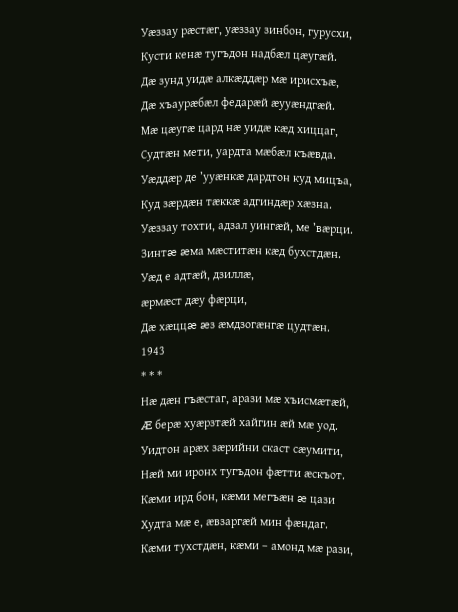Уæззау рæстæг, уæззау зинбон, гурусхи,
Кусти кенæ тугъдон надбæл цæугæй.
Дæ зунд уидæ алкæддæр мæ ирисхъæ,
Дæ хъаурæбæл федарæй æууæндгæй.
Мæ цæугæ цард нæ уидæ кæд хиццаг,
Судтæн мети, уардта мæбæл къæвда.
Уæддæр де ’ууæнкæ дардтон куд мицъа,
Куд зæрдæн тæккæ адгиндæр хæзна.
Уæззау тохти, адзал уингæй, ме ’вæрци.
Зинтæ æма мæститæн кæд бухстдæн.
Уæд е адтæй, дзиллæ,
æрмæст дæу фæрци,
Дæ хæццæ æз æмдзогæнгæ цудтæн.
1943
* * *
Нæ дæн гъæстаг, арази мæ хъисмæтæй,
Æ берæ хуæрзтæй хайгин æй мæ уод.
Уидтон арæх зæрийни скаст сæумити,
Нæй ми иронх тугъдон фæтти æскъот.
Кæми ирд бон, кæми мегъæн æ цази
Худта мæ е, æвзаргæй мин фæндаг.
Кæми тухстдæн, кæми – амонд мæ рази,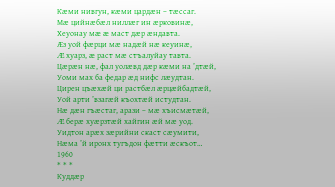Кæми нивгун, кæми цардæн – тæссаг.
Мæ цийнæбæл ниллæг ин æрковинæ,
Хеуонау мæ æ маст дæр æндавта.
Æз уой фæрци мæ надæй нæ кеуинæ,
Æ хуарз, æ раст мæ стъалуйау тавта.
Цæрæн нæ, фал уолæвд дæр кæми на ’дтæй,
Уоми мах ба федар æд нифс лæудтан.
Цирен цъæхæй ци растбæл æрцæйбадтæй,
Уой арти ’взагæй къохтæй истудтан.
Нæ дæн гъæстаг, арази – мæ хъисмæтæй,
Æ берæ хуæрзтæй хайгин æй мæ уод.
Уидтон арæх зæрийни скаст сæумити,
Нæма ’й иронх тугъдон фæтти æскъот…
1960
* * *
Куддæр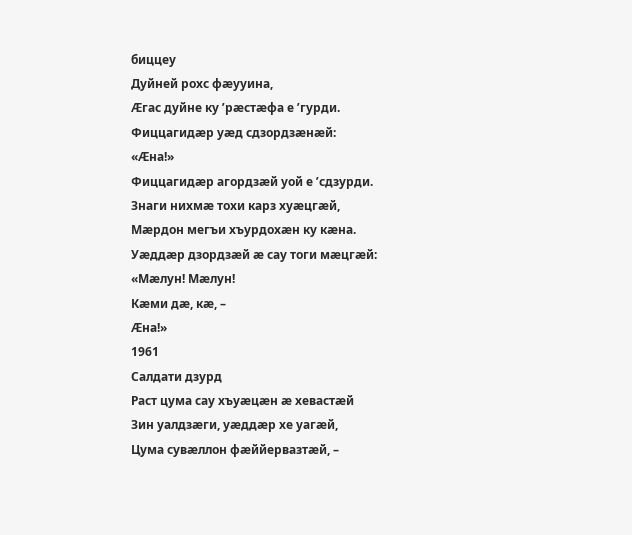биццеу
Дуйней рохс фæууина,
Æгас дуйне ку ’рæстæфа е ’гурди.
Фиццагидæр уæд сдзордзæнæй:
«Æна!»
Фиццагидæр агордзæй уой е ’сдзурди.
Знаги нихмæ тохи карз хуæцгæй,
Мæрдон мегъи хъурдохæн ку кæна.
Уæддæр дзордзæй æ сау тоги мæцгæй:
«Мæлун! Мæлун!
Кæми дæ, кæ, –
Æна!»
1961
Салдати дзурд
Раст цума сау хъуæцæн æ хевастæй
Зин уалдзæги, уæддæр хе уагæй,
Цума сувæллон фæййервазтæй, –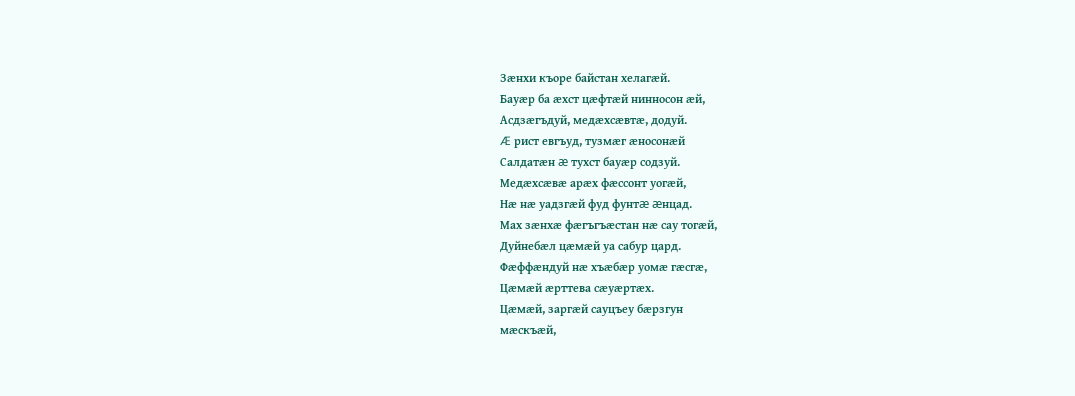Зæнхи къоре байстан хелагæй.
Бауæр ба æхст цæфтæй нинносон æй,
Асдзæгъдуй, медæхсæвтæ, додуй.
Æ рист евгъуд, тузмæг æносонæй
Салдатæн æ тухст бауæр содзуй.
Медæхсæвæ арæх фæссонт уогæй,
Нæ нæ уадзгæй фуд фунтæ æнцад.
Мах зæнхæ фæгъгъæстан нæ сау тогæй,
Дуйнебæл цæмæй уа сабур цард.
Фæффæндуй нæ хъæбæр уомæ гæсгæ,
Цæмæй æрттева сæуæртæх.
Цæмæй, заргæй сауцъеу бæрзгун
мæскъæй,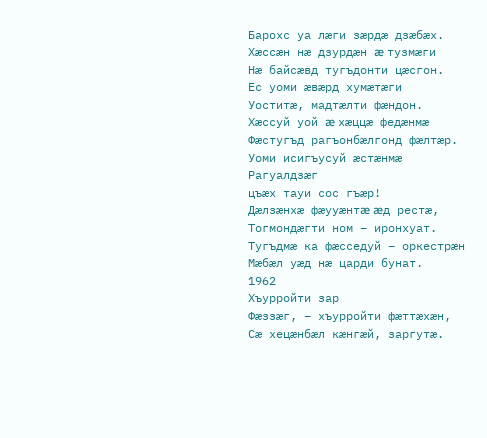Барохс уа лæги зæрдæ дзæбæх.
Хæссæн нæ дзурдæн æ тузмæги
Нæ байсæвд тугъдонти цæсгон.
Ес уоми æвæрд хумæтæги
Уоститæ, мадтæлти фæндон.
Хæссуй уой æ хæццæ федæнмæ
Фæстугъд рагъонбæлгонд фæлтæр.
Уоми исигъусуй æстæнмæ
Рагуалдзæг
цъæх тауи сос гъæр!
Дæлзæнхæ фæууæнтæ æд рестæ,
Тогмондæгти ном – иронхуат.
Тугъдмæ ка фæсседуй – оркестрæн
Мæбæл уæд нæ царди бунат.
1962
Хъурройти зар
Фæззæг, – хъурройти фæттæхæн,
Сæ хецæнбæл кæнгæй, заргутæ.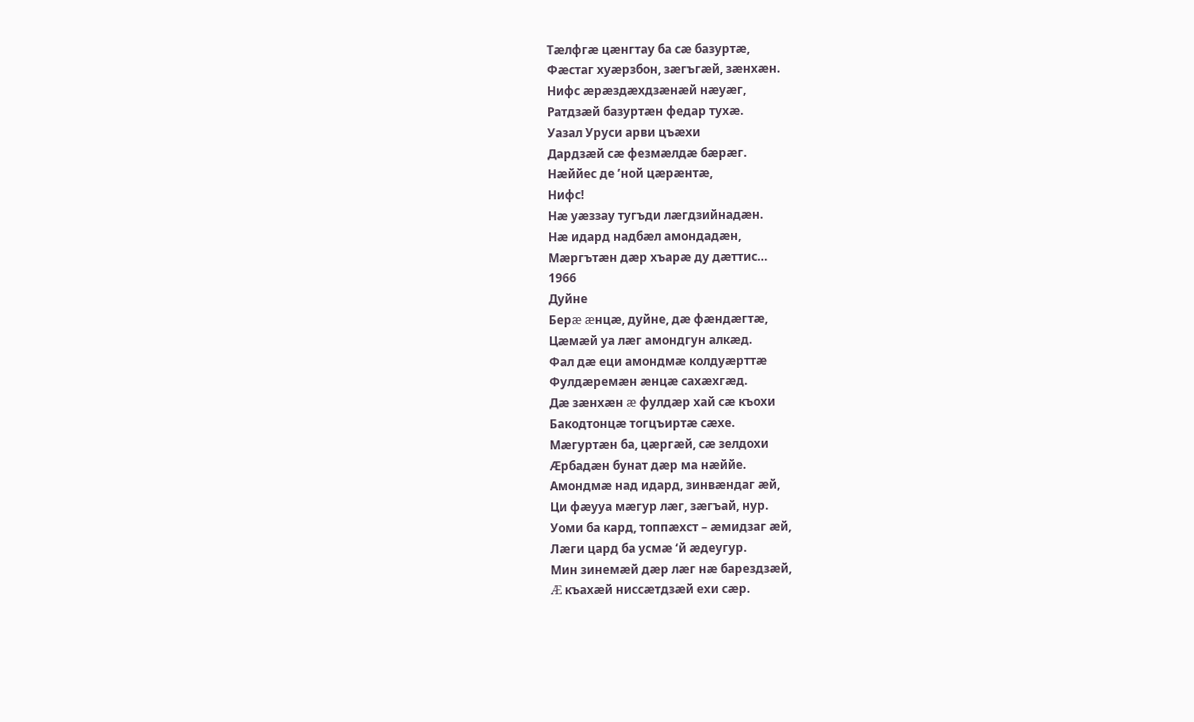Тæлфгæ цæнгтау ба сæ базуртæ,
Фæстаг хуæрзбон, зæгъгæй, зæнхæн.
Нифс æрæздæхдзæнæй нæуæг,
Ратдзæй базуртæн федар тухæ.
Уазал Уруси арви цъæхи
Дардзæй сæ фезмæлдæ бæрæг.
Нæййес де ’ной цæрæнтæ,
Нифс!
Нæ уæззау тугъди лæгдзийнадæн.
Нæ идард надбæл амондадæн,
Мæргътæн дæр хъарæ ду дæттис…
1966
Дуйне
Берæ æнцæ, дуйне, дæ фæндæгтæ,
Цæмæй уа лæг амондгун алкæд.
Фал дæ еци амондмæ колдуæрттæ
Фулдæремæн æнцæ сахæхгæд.
Дæ зæнхæн æ фулдæр хай сæ къохи
Бакодтонцæ тогцъиртæ сæхе.
Мæгуртæн ба, цæргæй, сæ зелдохи
Æрбадæн бунат дæр ма нæййе.
Амондмæ над идард, зинвæндаг æй,
Ци фæууа мæгур лæг, зæгъай, нур.
Уоми ба кард, топпæхст – æмидзаг æй,
Лæги цард ба усмæ ‘й æдеугур.
Мин зинемæй дæр лæг нæ барездзæй,
Æ къахæй ниссæтдзæй ехи сæр.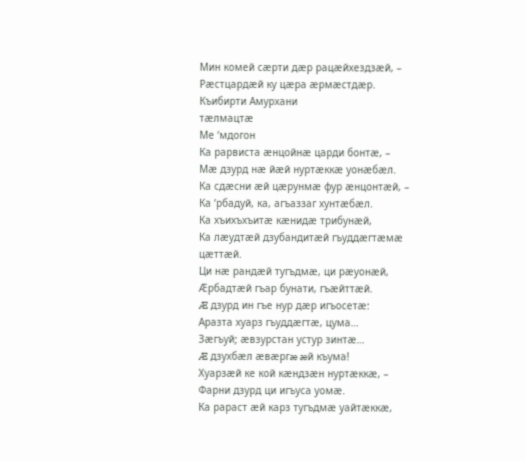Мин комей сæрти дæр рацæйхездзæй, –
Рæстцардæй ку цæра æрмæстдæр.
Къибирти Амурхани
тæлмацтæ
Ме ‘мдогон
Ка рарвиста æнцойнæ царди бонтæ, –
Мæ дзурд нæ йæй нуртæккæ уонæбæл.
Ка сдæсни æй цæрунмæ фур æнцонтæй, –
Ка ‘рбадуй, ка, агъаззаг хунтæбæл.
Ка хъихъхъитæ кæнидæ трибунæй,
Ка лæудтæй дзубандитæй гъуддæгтæмæ
цæттæй.
Ци нæ рандæй тугъдмæ, ци рæуонæй,
Æрбадтæй гъар бунати, гъæйттæй.
Æ дзурд ин гъе нур дæр игъосетæ:
Аразта хуарз гъуддæгтæ, цума…
Зæгъуй; æвзурстан устур зинтæ…
Æ дзухбæл æвæргæ æй къума!
Хуарзæй ке кой кæндзæн нуртæккæ, –
Фарни дзурд ци игъуса уомæ.
Ка рараст æй карз тугъдмæ уайтæккæ,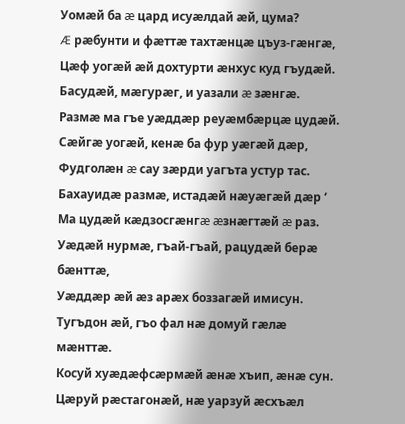Уомæй ба æ цард исуæлдай æй, цума?
Æ рæбунти и фæттæ тахтæнцæ цъуз-гæнгæ,
Цæф уогæй æй дохтурти æнхус куд гъудæй.
Басудæй, мæгурæг, и уазали æ зæнгæ.
Размæ ма гъе уæддæр реуæмбæрцæ цудæй.
Сæйгæ уогæй, кенæ ба фур уæгæй дæр,
Фудголæн æ сау зæрди уагъта устур тас.
Бахауидæ размæ, истадæй нæуæгæй дæр ‘
Ма цудæй кæдзосгæнгæ æзнæгтæй æ раз.
Уæдæй нурмæ, гъай-гъай, рацудæй берæ
бæнттæ,
Уæддæр æй æз арæх боззагæй имисун.
Тугъдон æй, гъо фал нæ домуй гæлæ
мæнттæ.
Косуй хуæдæфсæрмæй æнæ хъип, æнæ сун.
Цæруй рæстагонæй, нæ уарзуй æсхъæл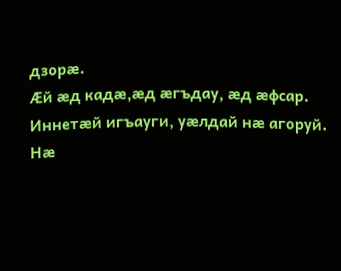дзорæ.
Æй æд кадæ,æд æгъдау, æд æфсар.
Иннетæй игъауги, уæлдай нæ агоруй.
Нæ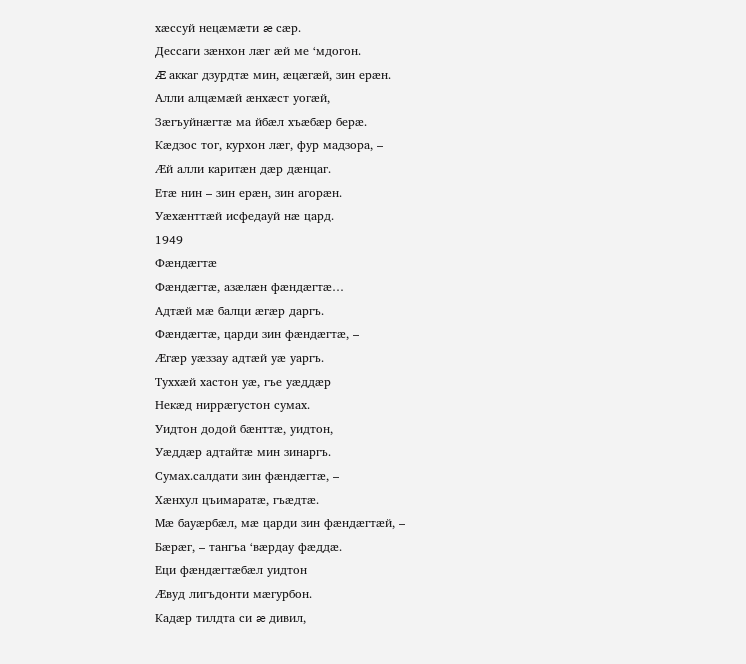хæссуй нецæмæти æ сæр.
Дессаги зæнхон лæг æй ме ‘мдогон.
Æ аккаг дзурдтæ мин, æцæгæй, зин ерæн.
Алли алцæмæй æнхæст уогæй,
Зæгъуйнæгтæ ма йбæл хъæбæр берæ.
Кæдзос тог, курхон лæг, фур мадзора, –
Æй алли каритæн дæр дæнцаг.
Етæ нин – зин ерæн, зин агорæн.
Уæхæнттæй исфедауй нæ цард.
1949
Фӕндӕгтӕ
Фæндæгтæ, азæлæн фæндæгтæ…
Адтæй мæ балци æгæр даргъ.
Фæндæгтæ, царди зин фæндæгтæ, –
Æгæр уæззау адтæй уæ уаргъ.
Туххæй хастон уæ, гъе уæддæр
Некæд ниррæгустон сумах.
Уидтон додой бæнттæ, уидтон,
Уæддæр адтайтæ мин зинаргъ.
Сумах.салдати зин фæндæгтæ, –
Хæнхул цъимаратæ, гъæдтæ.
Мæ бауæрбæл, мæ царди зин фæндæгтæй, –
Бæрæг, – тангъа ‘вæрдау фæддæ.
Еци фæндæгтæбæл уидтон
Æвуд лигъдонти мæгурбон.
Кадæр тилдта си æ дивил,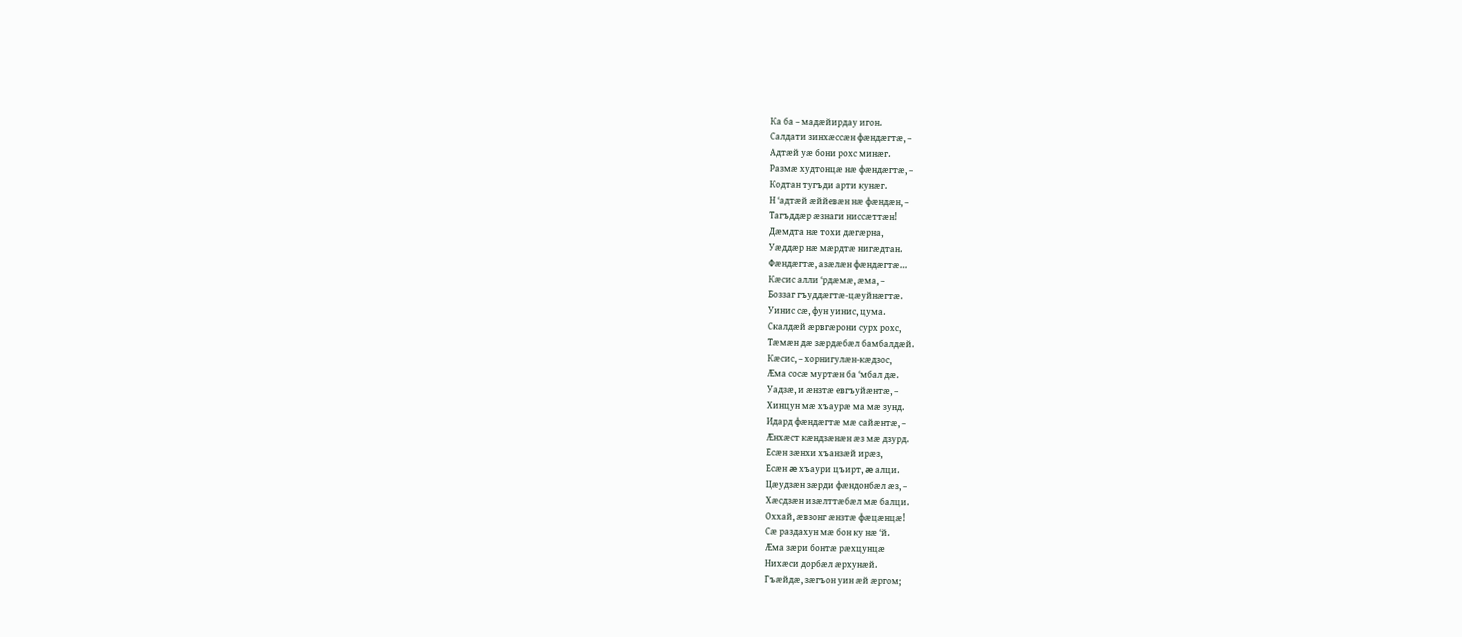Ка ба – мадæйирдау игон.
Салдати зинхæссæн фæндæгтæ, –
Адтæй уæ бони рохс минæг.
Размæ худтонцæ нæ фæндæгтæ, –
Кодтан тугъди арти кунæг.
Н ‘адтæй æййевæн нæ фæндæн, –
Тагъддæр æзнаги ниссæттæн!
Дæмдта нæ тохи дæгæрна,
Уæддæр нæ мæрдтæ нигæдтан.
Фæндæгтæ, азæлæн фæндæгтæ…
Кæсис алли ‘рдæмæ, æма, –
Боззаг гъуддæгтæ-цæуйнæгтæ.
Уинис сæ, фун уинис, цума.
Скалдæй æрвгæрони сурх рохс,
Тæмæн дæ зæрдæбæл бамбалдæй.
Кæсис, – хорнигулæн-кæдзос,
Æма сосæ муртæн ба ‘мбал дæ.
Уадзæ, и æнзтæ евгъуйæнтæ, –
Хинцун мæ хъаурæ ма мæ зунд.
Идард фæндæгтæ мæ сайæнтæ, –
Æнхæст кæндзæнæн æз мæ дзурд.
Есæн зæнхи хъанзæй ирæз,
Есæн æ хъаури цъирт, æ алци.
Цæудзæн зæрди фæндонбæл æз, –
Хæсдзæн изæлттæбæл мæ балци.
Оххай, æвзонг æнзтæ фæцæнцæ!
Сæ раздахун мæ бон ку нæ ‘й.
Æма зæри бонтæ рæхцунцæ
Нихæси дорбæл æрхунæй.
Гъæйдæ, зæгъон уин æй æргом;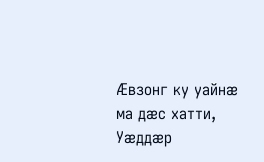Æвзонг ку уайнæ ма дæс хатти,
Уæддæр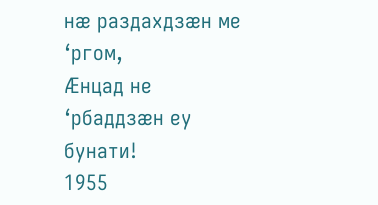нæ раздахдзæн ме ‘ргом,
Æнцад не ‘рбаддзæн еу бунати!
1955